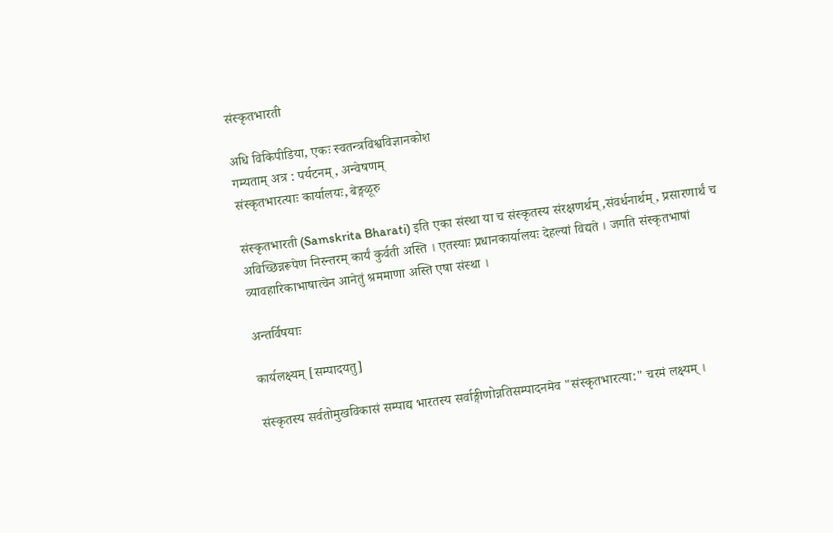संस्कृतभारती

अधि विकिपीडिया, एकः स्वतन्त्रविश्वविज्ञानकोश
गम्यताम् अत्र : पर्यटनम्, अन्वेषणम्
संस्कृतभारत्याः कार्यालयः, बेङ्गळूरु

संस्कृतभारती (Samskrita Bharati) इति एका संस्था या च संस्कृतस्य संरक्षणर्थम् ,संवर्धनार्थम् , प्रसारणार्थं च अविच्छिन्नरूपेण निरन्तरम् कार्यं कुर्वती अस्ति । एतस्याः प्रधानकार्यालयः देहल्यां विद्यते । जगति संस्कृतभाषां व्यावहारिकाभाषात्वेन आनेतुं श्रममाणा अस्ति एषा संस्था ।

अन्तर्विषयाः

कार्यलक्ष्यम् [सम्पादयतु]

संस्कृतस्य सर्वतोमुखविकासं सम्पाद्य भारतस्य सर्वाङ्गीणोन्नतिसम्पादनमेव "संस्कृतभारत्या:" चरमं लक्ष्यम् ।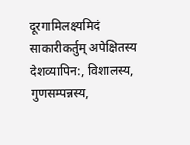दूरगामिलक्ष्यमिदं साकारीकर्तुम् अपेक्षितस्य देशव्यापिन:, विशालस्य, गुणसम्पन्नस्य,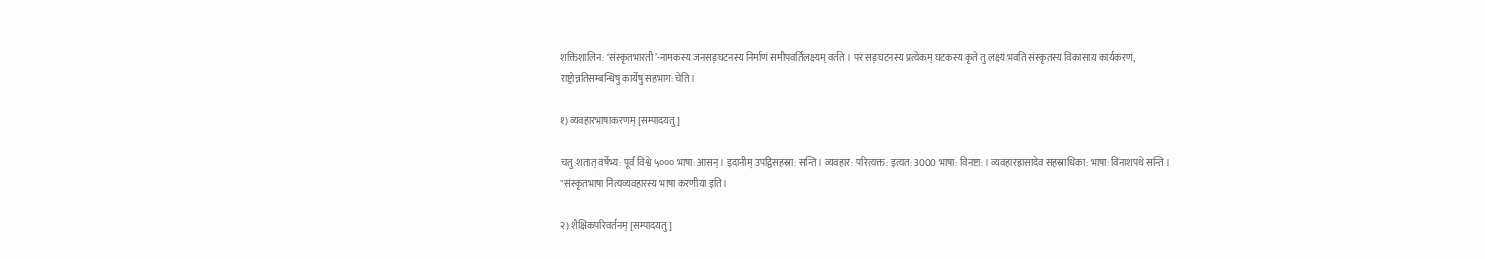शक्तिशालिन: ‘संस्कृतभारती’-नामकस्य जनसङ्घटनस्य निर्माणं समीपवर्तिलक्ष्यम् वर्तते । परं सङ्घटनस्य प्रत्येकम् घटकस्य कृते तु लक्ष्यं भवति संस्कृतस्य विकासाय कार्यकरणं, राष्ट्रोन्नतिसम्बन्धिषु कार्येषु सहभाग: चेति ।

१) व्यवहारभाषाकरणम् [सम्पादयतु]

चतु:शतात् वर्षेभ्य: पूर्वं विश्वे ५००० भाषा: आसन् । इदानीम् उपद्विसहस्रा: सन्ति । व्यवहार: परित्यक्त: इत्यत: 3000 भाषा: विनष्टा: । व्यवहारह्रासादेव सहस्राधिका: भाषा: विनाशपथे सन्ति । "संस्कृतभाषा नित्यव्यवहारस्य भाषा करणीया इति।

२) शैक्षिकपरिवर्तनम् [सम्पादयतु]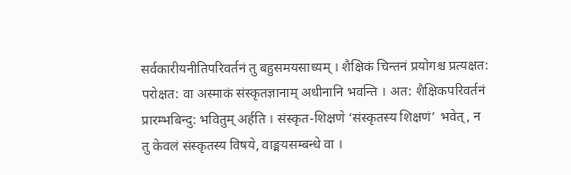सर्वकारीयनीतिपरिवर्तनं तु बहुसमयसाध्यम् । शैक्षिकं चिन्तनं प्रयोगश्च प्रत्यक्षत: परोक्षत: वा अस्माकं संस्कृतज्ञानाम् अधीनानि भवन्ति । अत: शैक्षिकपरिवर्तनं प्रारम्भबिन्दु: भवितुम् अर्हति । संस्कृत-शिक्षणे ‘संस्कृतस्य शिक्षणं’ भवेत्, न तु केवलं संस्कृतस्य विषये, वाङ्मयसम्बन्धे वा ।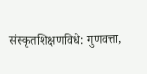संस्कृतशिक्षणविधे: गुणवत्ता,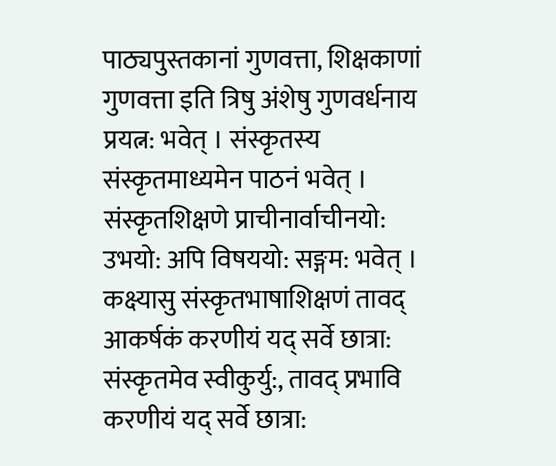पाठ्यपुस्तकानां गुणवत्ता, शिक्षकाणां गुणवत्ता इति त्रिषु अंशेषु गुणवर्धनाय प्रयत्न: भवेत् । संस्कृतस्य संस्कृतमाध्यमेन पाठनं भवेत् । संस्कृतशिक्षणे प्राचीनार्वाचीनयो: उभयो: अपि विषययो: सङ्गम: भवेत् । कक्ष्यासु संस्कृतभाषाशिक्षणं तावद् आकर्षकं करणीयं यद् सर्वे छात्रा: संस्कृतमेव स्वीकुर्यु:, तावद् प्रभावि करणीयं यद् सर्वे छात्रा: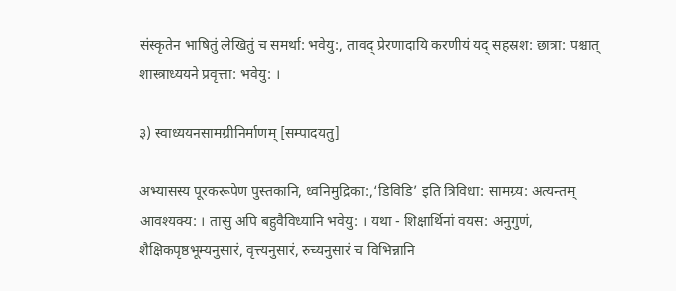संस्कृतेन भाषितुं लेखितुं च समर्था: भवेयु:, तावद् प्रेरणादायि करणीयं यद् सहस्रश: छात्रा: पश्चात् शास्त्राध्ययने प्रवृत्ता: भवेयु: ।

३) स्वाध्ययनसामग्रीनिर्माणम् [सम्पादयतु]

अभ्यासस्य पूरकरूपेण पुस्तकानि, ध्वनिमुद्रिका:,‘डिविडि’ इति त्रिविधा: सामग्र्य: अत्यन्तम् आवश्यक्य: । तासु अपि बहुवैविध्यानि भवेयु: । यथा - शिक्षार्थिनां वयस: अनुगुणं, शैक्षिकपृष्ठभूम्यनुसारं, वृत्त्यनुसारं, रुच्यनुसारं च विभिन्नानि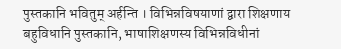पुस्तकानि भवितुम् अर्हन्ति । विभिन्नविषयाणां द्वारा शिक्षणाय बहुविधानि पुस्तकानि, भाषाशिक्षणस्य विभिन्नविधीनां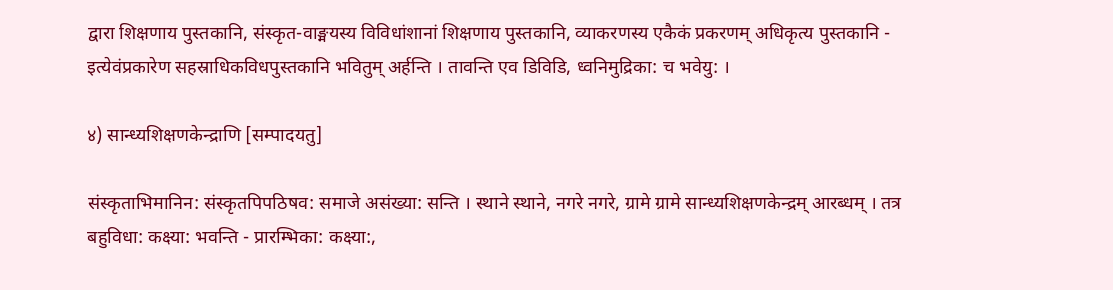द्वारा शिक्षणाय पुस्तकानि, संस्कृत-वाङ्मयस्य विविधांशानां शिक्षणाय पुस्तकानि, व्याकरणस्य एकैकं प्रकरणम् अधिकृत्य पुस्तकानि - इत्येवंप्रकारेण सहस्राधिकविधपुस्तकानि भवितुम् अर्हन्ति । तावन्ति एव डिविडि, ध्वनिमुद्रिका: च भवेयु: ।

४) सान्ध्यशिक्षणकेन्द्राणि [सम्पादयतु]

संस्कृताभिमानिन: संस्कृतपिपठिषव: समाजे असंख्या: सन्ति । स्थाने स्थाने, नगरे नगरे, ग्रामे ग्रामे सान्ध्यशिक्षणकेन्द्रम् आरब्धम् । तत्र बहुविधा: कक्ष्या: भवन्ति - प्रारम्भिका: कक्ष्या:,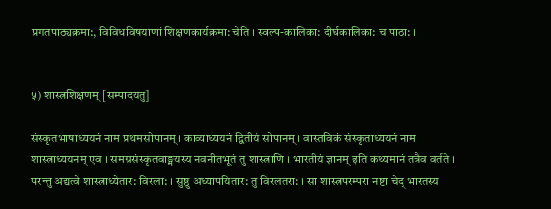प्रगतपाठ्यक्रमा:, विविधविषयाणां शिक्षणकार्यक्रमा: चेति । स्वल्प-कालिका: दीर्घकालिका: च पाठा: ।


५) शास्त्रशिक्षणम् [सम्पादयतु]

संस्कृतभाषाध्ययनं नाम प्रथमसोपानम् । काव्याध्ययनं द्वितीयं सोपानम् । वास्तविकं संस्कृताध्ययनं नाम शास्त्राध्ययनम् एव । समग्रसंस्कृतवाङ्मयस्य नवनीतभूतं तु शास्त्राणि । भारतीयं ज्ञानम् इति कथ्यमानं तत्रैव वर्तते । परन्तु अद्यत्वे शास्त्राध्येतार: विरला: । सुष्ठु अध्यापयितार: तु विरलतरा: । सा शास्त्रपरम्परा नष्टा चेद् भारतस्य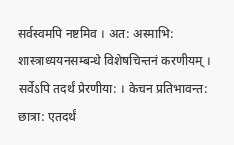सर्वस्वमपि नष्टमिव । अत: अस्माभि: शास्त्राध्ययनसम्बन्धे विशेषचिन्तनं करणीयम् । सर्वेऽपि तदर्थं प्रेरणीया: । केचन प्रतिभावन्त: छात्रा: एतदर्थं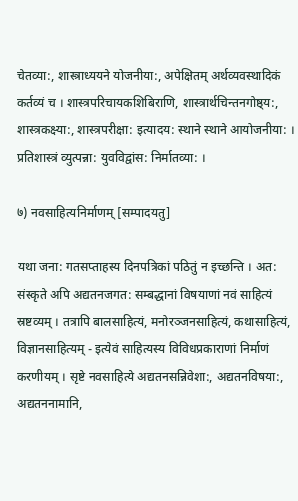चेतव्या:, शास्त्राध्ययने योजनीया:, अपेक्षितम् अर्थव्यवस्थादिकं कर्तव्यं च । शास्त्रपरिचायकशिबिराणि, शास्त्रार्थचिन्तनगोष्ठ्य:, शास्त्रकक्ष्या:, शास्त्रपरीक्षा: इत्यादय: स्थाने स्थाने आयोजनीया: । प्रतिशास्त्रं व्युत्पन्ना: युवविद्वांस: निर्मातव्या: ।

७) नवसाहित्यनिर्माणम् [सम्पादयतु]

यथा जना: गतसप्ताहस्य दिनपत्रिकां पठितुं न इच्छन्ति । अत: संस्कृते अपि अद्यतनजगत: सम्बद्धानां विषयाणां नवं साहित्यं स्रष्टव्यम् । तत्रापि बालसाहित्यं, मनोरञ्जनसाहित्यं, कथासाहित्यं, विज्ञानसाहित्यम् - इत्येवं साहित्यस्य विविधप्रकाराणां निर्माणं करणीयम् । सृष्टे नवसाहित्ये अद्यतनसन्निवेशा:, अद्यतनविषया:, अद्यतननामानि,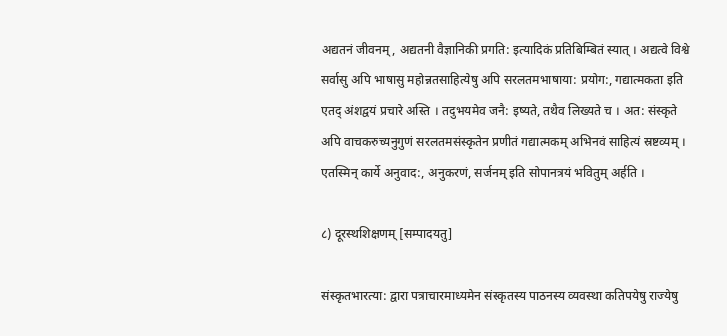अद्यतनं जीवनम्, अद्यतनी वैज्ञानिकी प्रगति: इत्यादिकं प्रतिबिम्बितं स्यात् । अद्यत्वे विश्वे सर्वासु अपि भाषासु महोन्नतसाहित्येषु अपि सरलतमभाषाया: प्रयोग:, गद्यात्मकता इति एतद् अंशद्वयं प्रचारे अस्ति । तदुभयमेव जनै: इष्यते, तथैव लिख्यते च । अत: संस्कृते अपि वाचकरुच्यनुगुणं सरलतमसंस्कृतेन प्रणीतं गद्यात्मकम् अभिनवं साहित्यं स्रष्टव्यम् । एतस्मिन् कार्ये अनुवाद:, अनुकरणं, सर्जनम् इति सोपानत्रयं भवितुम् अर्हति ।

८) दूरस्थशिक्षणम् [सम्पादयतु]

संस्कृतभारत्या: द्वारा पत्राचारमाध्यमेन संस्कृतस्य पाठनस्य व्यवस्था कतिपयेषु राज्येषु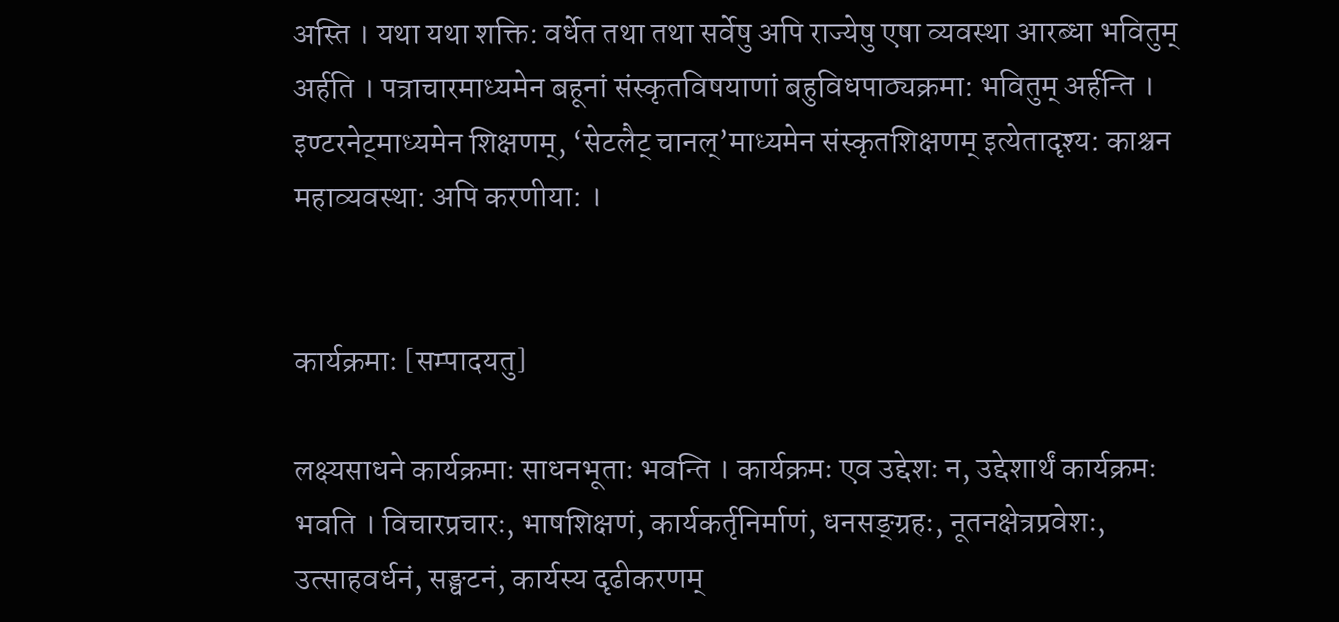अस्ति । यथा यथा शक्ति: वर्धेत तथा तथा सर्वेषु अपि राज्येषु एषा व्यवस्था आरब्धा भवितुम् अर्हति । पत्राचारमाध्यमेन बहूनां संस्कृतविषयाणां बहुविधपाठ्यक्रमा: भवितुम् अर्हन्ति । इण्टरनेट्माध्यमेन शिक्षणम्, ‘सेटलैट् चानल्’माध्यमेन संस्कृतशिक्षणम् इत्येतादृश्य: काश्चन महाव्यवस्था: अपि करणीया: ।


कार्यक्रमाः [सम्पादयतु]

लक्ष्यसाधने कार्यक्रमाः साधनभूताः भवन्ति । कार्यक्रमः एव उद्देशः न, उद्देशार्थं कार्यक्रमः भवति । विचारप्रचारः, भाषशिक्षणं, कार्यकर्तृनिर्माणं, धनसङ्ग्रहः, नूतनक्षेत्रप्रवेशः, उत्साहवर्धनं, सङ्घटनं, कार्यस्य दृढीकरणम्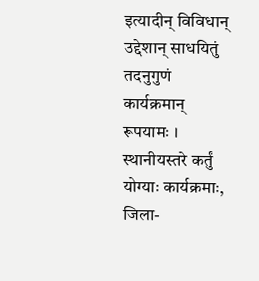इत्यादीन् विविधान् उद्देशान् साधयितुं तदनुगुणं कार्यक्रमान् रूपयामः । स्थानीयस्तरे कर्तुं योग्याः कार्यक्रमाः, जिला-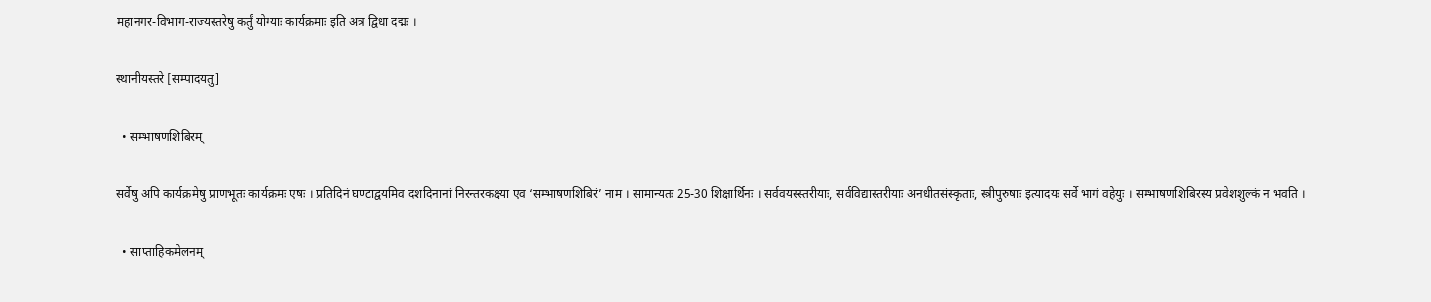महानगर-विभाग-राज्यस्तरेषु कर्तुं योग्याः कार्यक्रमाः इति अत्र द्विधा दद्मः ।

स्थानीयस्तरे [सम्पादयतु]

  • सम्भाषणशिबिरम्

सर्वेषु अपि कार्यक्रमेषु प्राणभूतः कार्यक्रमः एषः । प्रतिदिनं घण्टाद्वयमिव दशदिनानां निरन्तरकक्ष्या एव ‘सम्भाषणशिबिरं’ नाम । सामान्यतः 25-30 शिक्षार्थिनः । सर्ववयस्स्तरीयाः, सर्वविद्यास्तरीयाः अनधीतसंस्कृताः, स्त्रीपुरुषाः इत्यादयः सर्वे भागं वहेयुः । सम्भाषणशिबिरस्य प्रवेशशुल्कं न भवति ।

  • साप्ताहिकमेलनम्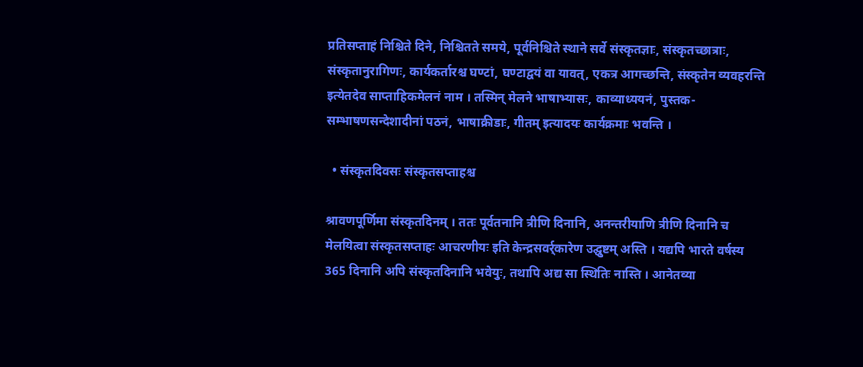प्रतिसप्ताहं निश्चिते दिने, निश्चितते समये, पूर्वनिश्चिते स्थाने सर्वे संस्कृतज्ञाः, संस्कृतच्छात्राः, संस्कृतानुरागिणः, कार्यकर्तारश्च घण्टां, घण्टाद्वयं वा यावत्, एकत्र आगच्छन्ति, संस्कृतेन व्यवहरन्ति इत्येतदेव साप्ताहिकमेलनं नाम । तस्मिन् मेलने भाषाभ्यासः, काव्याध्ययनं, पुस्तक-सम्भाषणसन्देशादीनां पठनं, भाषाक्रीडाः, गीतम् इत्यादयः कार्यक्रमाः भवन्ति ।

  • संस्कृतदिवसः संस्कृतसप्ताहश्च

श्रावणपूर्णिमा संस्कृतदिनम् । ततः पूर्वतनानि त्रीणि दिनानि, अनन्तरीयाणि त्रीणि दिनानि च मेलयित्वा संस्कृतसप्ताहः आचरणीयः इति केन्द्रसवर्र्कारेण उद्घुष्टम् अस्ति । यद्यपि भारते वर्षस्य 365 दिनानि अपि संस्कृतदिनानि भवेयुः, तथापि अद्य सा स्थितिः नास्ति । आनेतव्या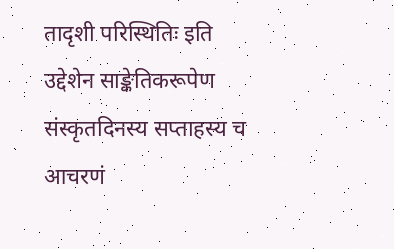तादृशी परिस्थितिः इति उद्देशेन साङ्केतिकरूपेण संस्कृतदिनस्य सप्ताहस्य च आचरणं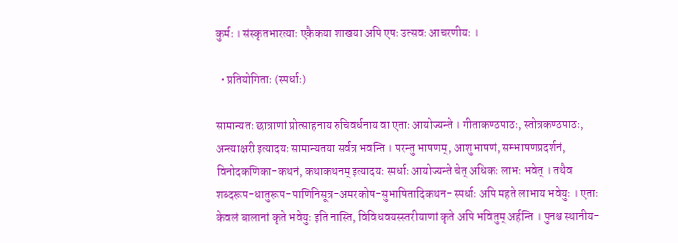कुर्मः । संस्कृतभारत्याः एकैकया शाखया अपि एषः उत्सवः आचरणीयः ।

  • प्रतियोगिताः (स्पर्धाः)

सामान्यतः छात्राणां प्रोत्साहनाय रुचिवर्धनाय वा एताः आयोज्यन्ते । गीताकण्ठपाठः, स्तोत्रकण्ठपाठः, अन्त्याक्षरी इत्यादयः सामान्यतया सर्वत्र भवन्ति । परन्तु भाषणम्, आशुभाषणं, सम्भाषणप्रदर्शनं, विनोदकणिका-कथनं, कथाकथनम् इत्यादयः स्पर्धाः आयोज्यन्ते चेत् अधिकः लाभः भवेत् । तथैव शब्दरूप-धातुरूप-पाणिनिसूत्र-अमरकोष-सुभाषितादिकथन- स्पर्धाः अपि महते लाभाय भवेयुः । एताः केवलं बालानां कृते भवेयुः इति नास्ति, विविधवयस्स्तरीयाणां कृते अपि भवितुम् अर्हन्ति । पुनश्च स्थानीय-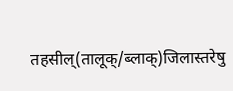तहसील्(तालूक्/ब्लाक्)जिलास्तरेषु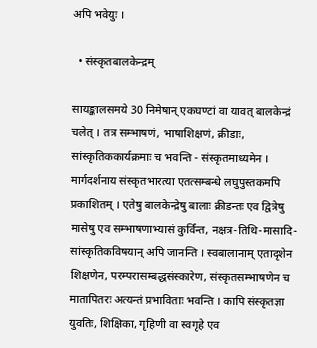अपि भवेयुः ।

  • संस्कृतबालकेन्द्रम्

सायङ्कालसमये 30 निमेषान् एकघण्टां वा यावत् बालकेन्द्रं चलेत् । तत्र सम्भाषणं, भाषाशिक्षणं, क्रीडाः, सांस्कृतिककार्यक्रमाः च भवन्ति - संस्कृतमाध्यमेन । मार्गदर्शनाय संस्कृतभारत्या एतत्सम्बन्धे लघुपुस्तकमपि प्रकाशितम् । एतेषु बालकेन्द्रेषु बालाः क्रीडन्तः एव द्वित्रेषु मासेषु एव सम्भाषणाभ्यासं कुर्विंन्त, नक्षत्र-तिथि-मासादि-सांस्कृतिकविषयान् अपि जानन्ति । स्वबालानाम् एतादृशेन शिक्षणेन, परम्परासम्बद्धसंस्कारेण, संस्कृतसम्भाषणेन च मातापितरः अत्यन्तं प्रभाविताः भवन्ति । कापि संस्कृतज्ञा युवतिः, शिक्षिका, गृहिणी वा स्वगृहे एव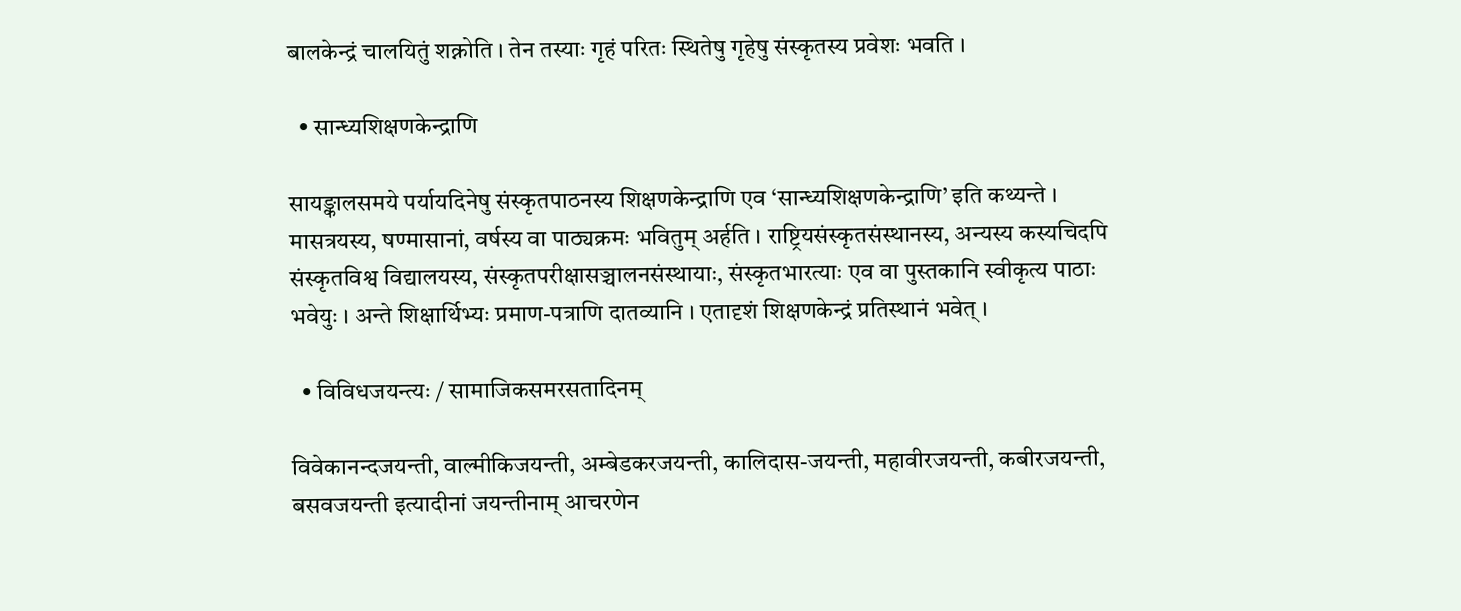बालकेन्द्रं चालयितुं शक्नोति । तेन तस्याः गृहं परितः स्थितेषु गृहेषु संस्कृतस्य प्रवेशः भवति ।

  • सान्ध्यशिक्षणकेन्द्राणि

सायङ्कालसमये पर्यायदिनेषु संस्कृतपाठनस्य शिक्षणकेन्द्राणि एव ‘सान्ध्यशिक्षणकेन्द्राणि’ इति कथ्यन्ते । मासत्रयस्य, षण्मासानां, वर्षस्य वा पाठ्यक्रमः भवितुम् अर्हति । राष्ट्रियसंस्कृतसंस्थानस्य, अन्यस्य कस्यचिदपि संस्कृतविश्व विद्यालयस्य, संस्कृतपरीक्षासञ्चालनसंस्थायाः, संस्कृतभारत्याः एव वा पुस्तकानि स्वीकृत्य पाठाः भवेयुः । अन्ते शिक्षार्थिभ्यः प्रमाण-पत्राणि दातव्यानि । एतादृशं शिक्षणकेन्द्रं प्रतिस्थानं भवेत् ।

  • विविधजयन्त्यः / सामाजिकसमरसतादिनम्

विवेकानन्दजयन्ती, वाल्मीकिजयन्ती, अम्बेडकरजयन्ती, कालिदास-जयन्ती, महावीरजयन्ती, कबीरजयन्ती, बसवजयन्ती इत्यादीनां जयन्तीनाम् आचरणेन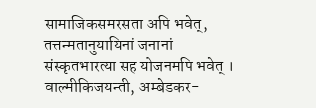सामाजिकसमरसता अपि भवेत्, तत्तन्मतानुयायिनां जनानां संस्कृतभारत्या सह योजनमपि भवेत् । वाल्मीकिजयन्ती, अम्बेडकर-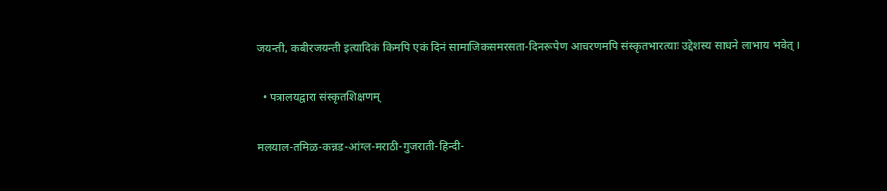जयन्ती, कबीरजयन्ती इत्यादिकं किमपि एकं दिनं सामाजिकसमरसता-दिनरूपेण आचरणमपि संस्कृतभारत्याः उद्देशस्य साधने लाभाय भवेत् ।

  • पत्रालयद्वारा संस्कृतशिक्षणम्

मलयाल-तमिळ-कन्नड-आंग्ल-मराठी-गुजराती-हिन्दी-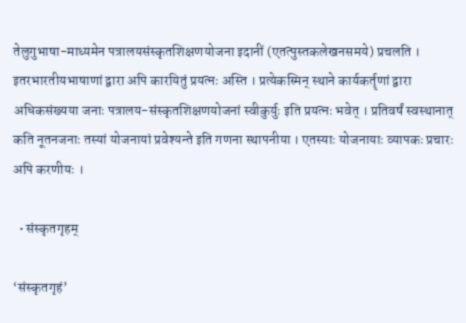तेलुगुभाषा-माध्यमेन पत्रालयसंस्कृतशिक्षणयोजना इदानीं (एतत्पुस्तकलेखनसमये) प्रचलति । इतरभारतीयभाषाणां द्वारा अपि कारयितुं प्रयत्नः अस्ति । प्रत्येकस्मिन् स्थाने कार्यकर्तॄणां द्वारा अधिकसंख्यया जनाः पत्रालय-संस्कृतशिक्षणयोजनां स्वीकुर्युः इति प्रयत्नः भवेत् । प्रतिवर्षं स्वस्थानात् कति नूतनजनाः तस्यां योजनायां प्रवेश्यन्ते इति गणना स्थापनीया । एतस्याः योजनायाः व्यापकः प्रचारः अपि करणीयः ।

  • संस्कृतगृहम्

‘संस्कृतगृहं’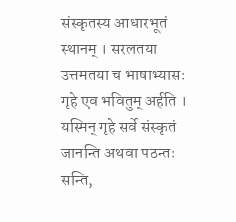संस्कृतस्य आधारभूतं स्थानम् । सरलतया उत्तमतया च भाषाभ्यासः गृहे एव भवितुम् अर्हति । यस्मिन् गृहे सर्वे संस्कृतं जानन्ति अथवा पठन्तः सन्ति,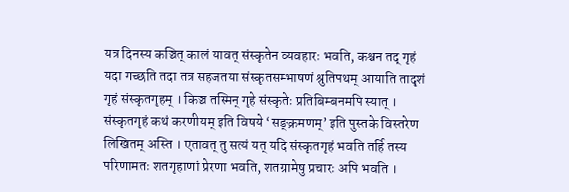यत्र दिनस्य कञ्चित् कालं यावत् संस्कृतेन व्यवहारः भवति, कश्चन तद् गृहं यदा गच्छति तदा तत्र सहजतया संस्कृतसम्भाषणं श्रुतिपथम् आयाति तादृशं गृहं संस्कृतगृहम् । किञ्च तस्मिन् गृहे संस्कृतेः प्रतिबिम्बनमपि स्यात् । संस्कृतगृहं कथं करणीयम् इति विषये ‘सङ्क्रमणम्’ इति पुस्तके विस्तरेण लिखितम् अस्ति । एतावत् तु सत्यं यत् यदि संस्कृतगृहं भवति तर्हि तस्य परिणामतः शतगृहाणां प्रेरणा भवति, शतग्रामेषु प्रचारः अपि भवति ।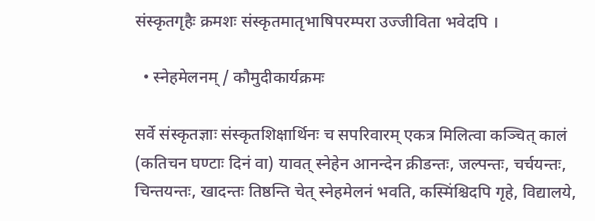संस्कृतगृहैः क्रमशः संस्कृतमातृभाषिपरम्परा उज्जीविता भवेदपि ।

  • स्नेहमेलनम् / कौमुदीकार्यक्रमः

सर्वे संस्कृतज्ञाः संस्कृतशिक्षार्थिनः च सपरिवारम् एकत्र मिलित्वा कञ्चित् कालं (कतिचन घण्टाः दिनं वा) यावत् स्नेहेन आनन्देन क्रीडन्तः, जल्पन्तः, चर्चयन्तः, चिन्तयन्तः, खादन्तः तिष्ठन्ति चेत् स्नेहमेलनं भवति, कस्मिंश्चिदपि गृहे, विद्यालये,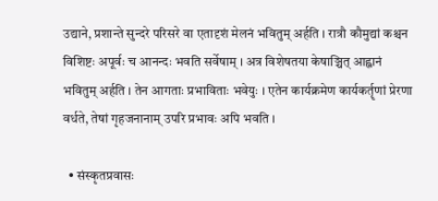उद्याने, प्रशान्ते सुन्दरे परिसरे वा एतादृशं मेलनं भवितुम् अर्हति । रात्रौ कौमुद्यां कश्चन विशिष्टः अपूर्वः च आनन्दः भवति सर्वेषाम् । अत्र विशेषतया केषाञ्चित् आह्वानं भवितुम् अर्हति । तेन आगताः प्रभाविताः भवेयुः । एतेन कार्यक्रमेण कार्यकर्तॄणां प्रेरणा वर्धते, तेषां गृहजनानाम् उपरि प्रभावः अपि भवति ।

  • संस्कृतप्रवासः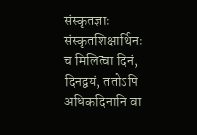संस्कृतज्ञाः संस्कृतशिक्षार्थिनः च मिलित्वा दिनं, दिनद्वयं, ततोऽपि अधिकदिनानि वा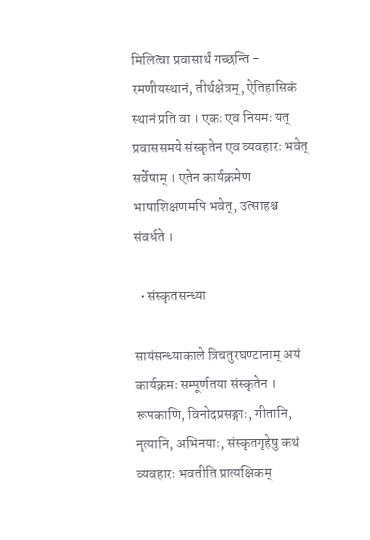मिलित्वा प्रवासार्थं गच्छन्ति - रमणीयस्थानं, तीर्थक्षेत्रम्, ऐतिहासिकं स्थानं प्रति वा । एकः एव नियमः यत् प्रवाससमये संस्कृतेन एव व्यवहारः भवेत् सर्वेषाम् । एतेन कार्यक्रमेण भाषाशिक्षणमपि भवेत्, उत्साहश्च संवर्धते ।

  • संस्कृतसन्ध्या

सायंसन्ध्याकाले त्रिचतुरघण्टानाम् अयं कार्यक्रमः सम्पूर्णतया संस्कृतेन । रूपकाणि, विनोदप्रसङ्गाः, गीतानि, नृत्यानि, अभिनयाः, संस्कृतगृहेषु कथं व्यवहारः भवतीति प्रात्यक्षिकम्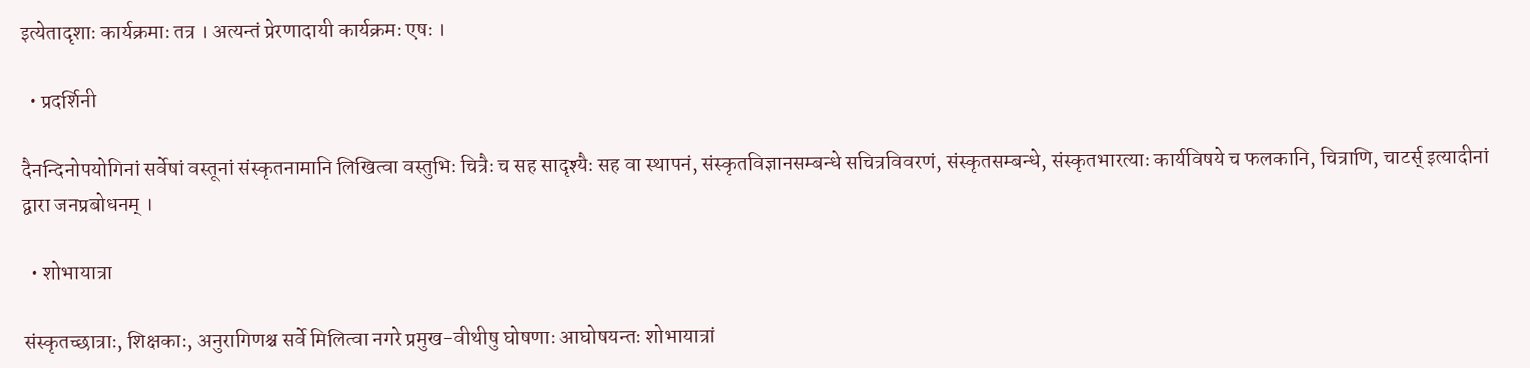इत्येतादृशाः कार्यक्रमाः तत्र । अत्यन्तं प्रेरणादायी कार्यक्रमः एषः ।

  • प्रदर्शिनी

दैनन्दिनोपयोगिनां सर्वेषां वस्तूनां संस्कृतनामानि लिखित्वा वस्तुभिः चित्रैः च सह सादृश्यैः सह वा स्थापनं, संस्कृतविज्ञानसम्बन्धे सचित्रविवरणं, संस्कृतसम्बन्धे, संस्कृतभारत्याः कार्यविषये च फलकानि, चित्राणि, चाटर्स् इत्यादीनां द्वारा जनप्रबोधनम् ।

  • शोभायात्रा

संस्कृतच्छात्राः, शिक्षकाः, अनुरागिणश्च सर्वे मिलित्वा नगरे प्रमुख-वीथीषु घोषणाः आघोषयन्तः शोभायात्रां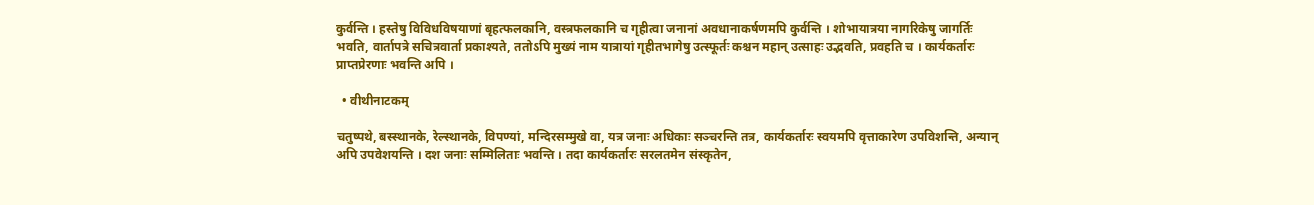कुर्वन्ति । हस्तेषु विविधविषयाणां बृहत्फलकानि, वस्त्रफलकानि च गृहीत्वा जनानां अवधानाकर्षणमपि कुर्वन्ति । शोभायात्रया नागरिकेषु जागर्तिः भवति, वार्तापत्रे सचित्रवार्ता प्रकाश्यते, ततोऽपि मुख्यं नाम यात्रायां गृहीतभागेषु उत्स्फूर्तः कश्चन महान् उत्साहः उद्भवति, प्रवहति च । कार्यकर्तारः प्राप्तप्रेरणाः भवन्ति अपि ।

  • वीथीनाटकम्

चतुष्पथे, बस्स्थानके, रेल्स्थानके, विपण्यां, मन्दिरसम्मुखे वा, यत्र जनाः अधिकाः सञ्चरन्ति तत्र, कार्यकर्तारः स्वयमपि वृत्ताकारेण उपविशन्ति, अन्यान् अपि उपवेशयन्ति । दश जनाः सम्मिलिताः भवन्ति । तदा कार्यकर्तारः सरलतमेन संस्कृतेन,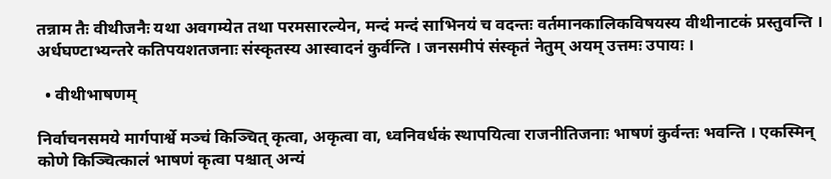तन्नाम तैः वीथीजनैः यथा अवगम्येत तथा परमसारल्येन, मन्दं मन्दं साभिनयं च वदन्तः वर्तमानकालिकविषयस्य वीथीनाटकं प्रस्तुवन्ति । अर्धघण्टाभ्यन्तरे कतिपयशतजनाः संस्कृतस्य आस्वादनं कुर्वन्ति । जनसमीपं संस्कृतं नेतुम् अयम् उत्तमः उपायः ।

  • वीथीभाषणम्

निर्वाचनसमये मार्गपार्श्वे मञ्चं किञ्चित् कृत्वा, अकृत्वा वा, ध्वनिवर्धकं स्थापयित्वा राजनीतिजनाः भाषणं कुर्वन्तः भवन्ति । एकस्मिन् कोणे किञ्चित्कालं भाषणं कृत्वा पश्चात् अन्यं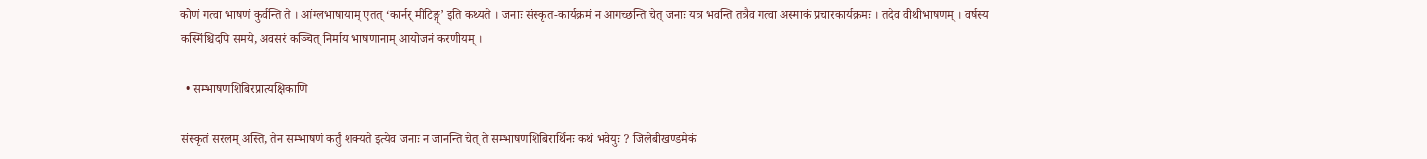कोणं गत्वा भाषणं कुर्वन्ति ते । आंग्लभाषायाम् एतत् ‘कार्नर् मीटिङ्ग्’ इति कथ्यते । जनाः संस्कृत-कार्यक्रमं न आगच्छन्ति चेत् जनाः यत्र भवन्ति तत्रैव गत्वा अस्माकं प्रचारकार्यक्रमः । तदेव वीथीभाषणम् । वर्षस्य कस्मिंश्चिदपि समये, अवसरं कञ्चित् निर्माय भाषणानाम् आयोजनं करणीयम् ।

  • सम्भाषणशिबिरप्रात्यक्षिकाणि

संस्कृतं सरलम् अस्ति, तेन सम्भाषणं कर्तुं शक्यते इत्येव जनाः न जानन्ति चेत् ते सम्भाषणशिबिरार्थिनः कथं भवेयुः ? जिलेबीखण्डमेकं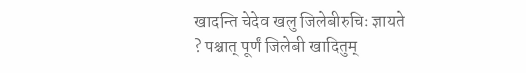खादन्ति चेदेव खलु जिलेबीरुचिः ज्ञायते ? पश्चात् पूर्णं जिलेबी खादितुम्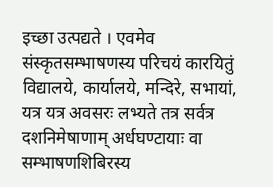इच्छा उत्पद्यते । एवमेव संस्कृतसम्भाषणस्य परिचयं कारयितुं विद्यालये, कार्यालये, मन्दिरे, सभायां, यत्र यत्र अवसरः लभ्यते तत्र सर्वत्र दशनिमेषाणाम् अर्धघण्टायाः वा सम्भाषणशिबिरस्य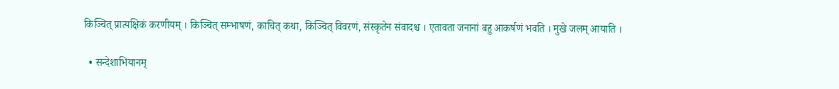किञ्चित् प्रात्यक्षिकं करणीयम् । किञ्चित् सम्भाषणं, काचित् कथा, किञ्चित् विवरणं, संस्कृतेन संवादश्च । एतावता जनानां बहु आकर्षणं भवति । मुखे जलम् आयाति ।

  • सन्देशाभियानम्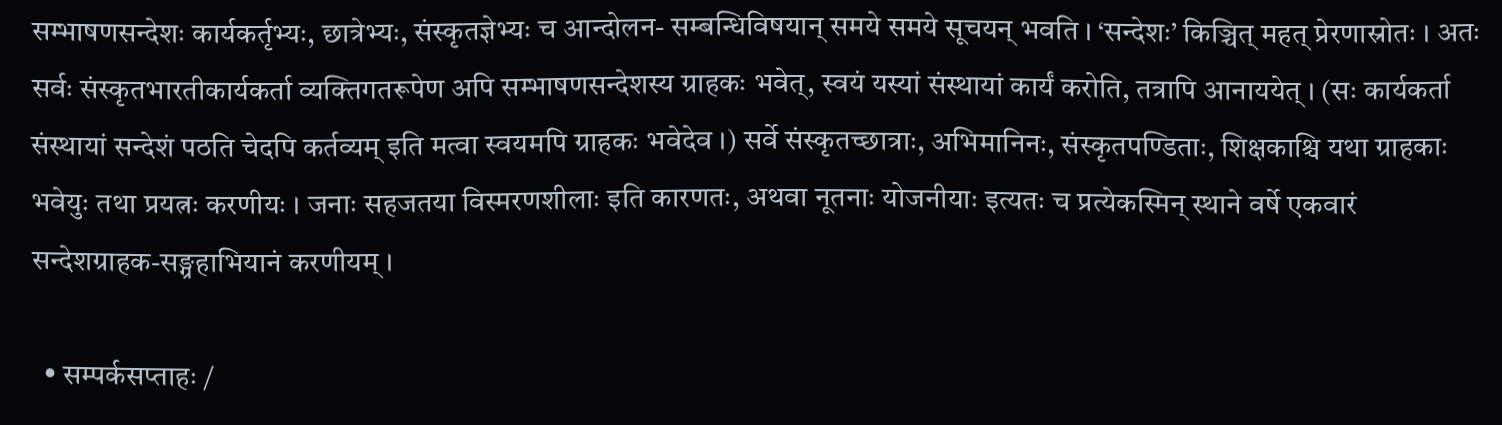सम्भाषणसन्देशः कार्यकर्तृभ्यः, छात्रेभ्यः, संस्कृतज्ञेभ्यः च आन्दोलन- सम्बन्धिविषयान् समये समये सूचयन् भवति । ‘सन्देशः’ किञ्चित् महत् प्रेरणास्रोतः । अतः सर्वः संस्कृतभारतीकार्यकर्ता व्यक्तिगतरूपेण अपि सम्भाषणसन्देशस्य ग्राहकः भवेत्, स्वयं यस्यां संस्थायां कार्यं करोति, तत्रापि आनाययेत् । (सः कार्यकर्ता संस्थायां सन्देशं पठति चेदपि कर्तव्यम् इति मत्वा स्वयमपि ग्राहकः भवेदेव ।) सर्वे संस्कृतच्छात्राः, अभिमानिनः, संस्कृतपण्डिताः, शिक्षकाश्चि यथा ग्राहकाः भवेयुः तथा प्रयत्नः करणीयः । जनाः सहजतया विस्मरणशीलाः इति कारणतः, अथवा नूतनाः योजनीयाः इत्यतः च प्रत्येकस्मिन् स्थाने वर्षे एकवारं सन्देशग्राहक-सङ्ग्रहाभियानं करणीयम् ।

  • सम्पर्कसप्ताहः /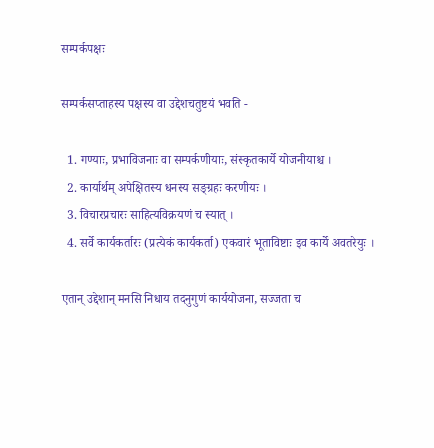सम्पर्कपक्षः

सम्पर्कसप्ताहस्य पक्षस्य वा उद्देशचतुष्टयं भवति -

  1. गण्याः, प्रभाविजनाः वा सम्पर्कणीयाः, संस्कृतकार्ये योजनीयाश्च ।
  2. कार्यार्थम् अपेक्षितस्य धनस्य सङ्ग्रहः करणीयः ।
  3. विचारप्रचारः साहित्यविक्रयणं च स्यात् ।
  4. सर्वे कार्यकर्तारः (प्रत्येकं कार्यकर्ता) एकवारं भूताविष्टाः इव कार्ये अवतरेयुः ।

एतान् उद्देशान् मनसि निधाय तदनुगुणं कार्ययोजना, सज्जता च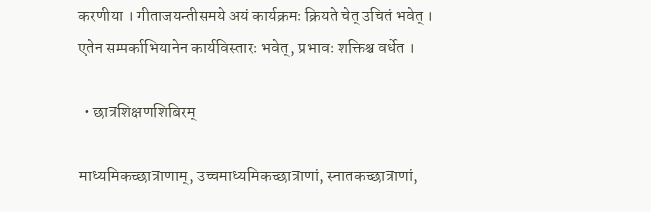करणीया । गीताजयन्तीसमये अयं कार्यक्रमः क्रियते चेत् उचितं भवेत् । एतेन सम्पर्काभियानेन कार्यविस्तारः भवेत्, प्रभावः शक्तिश्च वर्धेत ।

  • छात्रशिक्षणशिबिरम्

माध्यमिकच्छात्राणाम्, उच्चमाध्यमिकच्छात्राणां, स्नातकच्छात्राणां,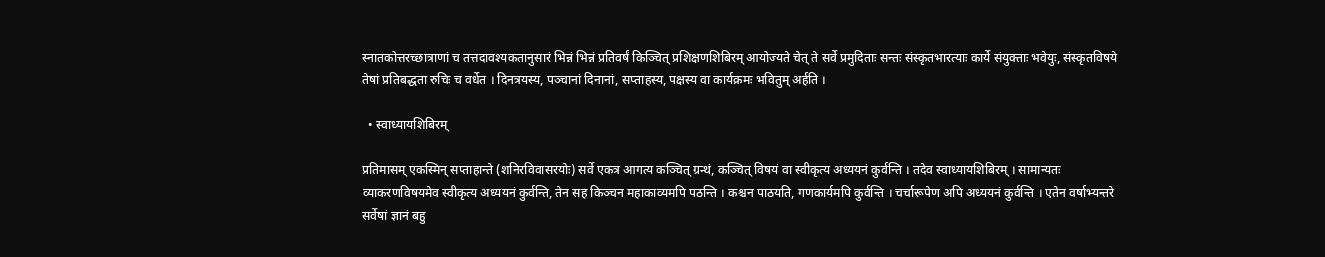स्नातकोत्तरच्छात्राणां च तत्तदावश्यकतानुसारं भिन्नं भिन्नं प्रतिवर्षं किञ्चित् प्रशिक्षणशिबिरम् आयोज्यते चेत् ते सर्वे प्रमुदिताः सन्तः संस्कृतभारत्याः कार्ये संयुक्ताः भवेयुः, संस्कृतविषये तेषां प्रतिबद्धता रुचिः च वर्धेत । दिनत्रयस्य, पञ्चानां दिनानां, सप्ताहस्य, पक्षस्य वा कार्यक्रमः भवितुम् अर्हति ।

  • स्वाध्यायशिबिरम्

प्रतिमासम् एकस्मिन् सप्ताहान्ते (शनिरविवासरयोः) सर्वे एकत्र आगत्य कञ्चित् ग्रन्थं, कञ्चित् विषयं वा स्वीकृत्य अध्ययनं कुर्वन्ति । तदेव स्वाध्यायशिबिरम् । सामान्यतः व्याकरणविषयमेव स्वीकृत्य अध्ययनं कुर्वन्ति, तेन सह किञ्चन महाकाव्यमपि पठन्ति । कश्चन पाठयति, गणकार्यमपि कुर्वन्ति । चर्चारूपेण अपि अध्ययनं कुर्वन्ति । एतेन वर्षाभ्यन्तरे सर्वेषां ज्ञानं बहु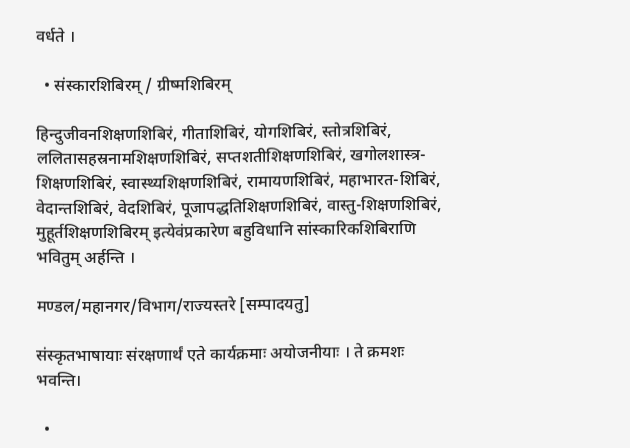वर्धते ।

  • संस्कारशिबिरम् / ग्रीष्मशिबिरम्

हिन्दुजीवनशिक्षणशिबिरं, गीताशिबिरं, योगशिबिरं, स्तोत्रशिबिरं, ललितासहस्रनामशिक्षणशिबिरं, सप्तशतीशिक्षणशिबिरं, खगोलशास्त्र-शिक्षणशिबिरं, स्वास्थ्यशिक्षणशिबिरं, रामायणशिबिरं, महाभारत-शिबिरं, वेदान्तशिबिरं, वेदशिबिरं, पूजापद्धतिशिक्षणशिबिरं, वास्तु-शिक्षणशिबिरं, मुहूर्तशिक्षणशिबिरम् इत्येवंप्रकारेण बहुविधानि सांस्कारिकशिबिराणि भवितुम् अर्हन्ति ।

मण्डल/महानगर/विभाग/राज्यस्तरे [सम्पादयतु]

संस्कृतभाषायाः संरक्षणार्थं एते कार्यक्रमाः अयोजनीयाः । ते क्रमशः भवन्ति।

  •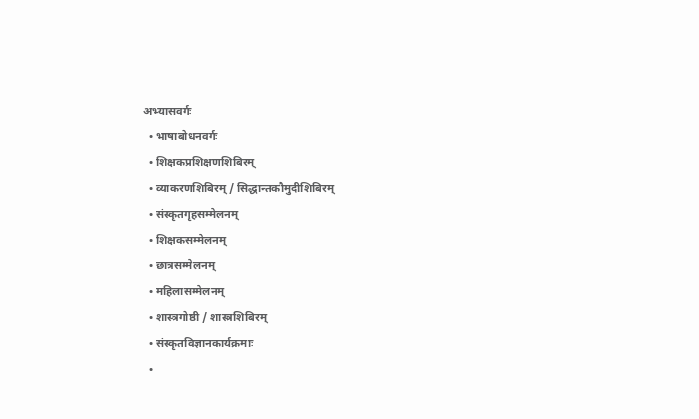अभ्यासवर्गः
  • भाषाबोधनवर्गः
  • शिक्षकप्रशिक्षणशिबिरम्
  • व्याकरणशिबिरम् / सिद्धान्तकौमुदीशिबिरम्
  • संस्कृतगृहसम्मेलनम्
  • शिक्षकसम्मेलनम्
  • छात्रसम्मेलनम्
  • महिलासम्मेलनम्
  • शास्त्रगोष्ठी / शास्त्रशिबिरम्
  • संस्कृतविज्ञानकार्यक्रमाः
  •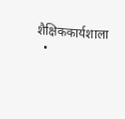शैक्षिककार्यशाला
  •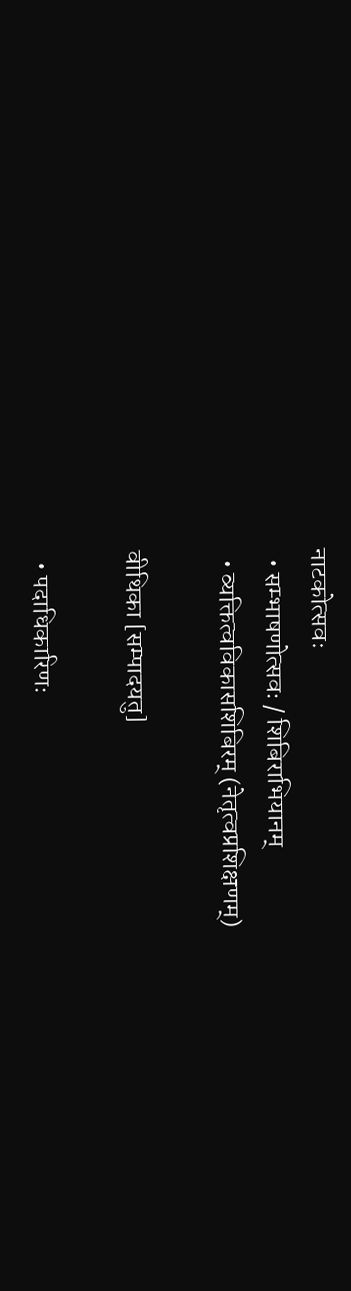नाटकोत्सवः
  • सम्भाषणोत्सवः / शिबिराभियानम्
  • व्यक्तित्वविकासशिबिरम् (नेतृत्वप्रशिक्षणम्)

वीथिका [सम्पादयतु]

  • पदाधिकारिणः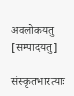अवलोकयतु [सम्पादयतु]

संस्कृतभारत्याः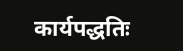कार्यपद्धतिः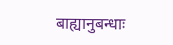बाह्यानुबन्धाः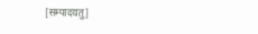[सम्पादयतु]